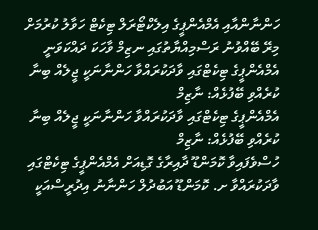ހަންނާންއާއި އެމްއެންޕީގެ އިލެކްޓޯރަލް ޓިކެޓް ހަވާލު ކުރުމަށް މިރޭ ބޭއްވުނު ރަސްމިއްޔާތުގައި ނޒިމް ވާހަކަ ދައްކަވަނީ
އެމްއެންޕީގެ ޓިކެޓްގައި ވާދަކުރައްވާ ހަންނާނަކީ ޖީލެއް ބިނާ ކުރެއްވި ބޭފުޅެއް: ނާޒިމް
އެމްއެންޕީގެ ޓިކެޓްގައި ވާދަކުރައްވާ ހަންނާނަކީ ޖީލެއް ބިނާ ކުރެއްވި ބޭފުޅެއް: ނާޒިމް
ހުސްވެފައިވާ ކޮމަންޑޫ ދާއިރާގެ ގޮޑިއަށް އެމްއެންޕީގެ ޓިކެޓްގައި ވާދަކުރައްވާ ށ. ކޮމަންޑޫ އަބުދުލް ހަންނާނު އިދުރީސްއަކީ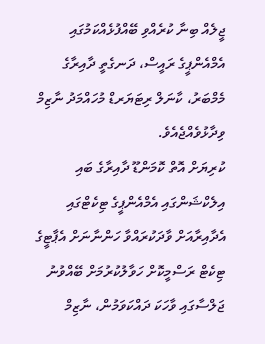ޖީލެއް ބިނާ ކުރެއްވި ބޭއްފުޅެއްކަމުގައި އެމްއެންޕީގެ ރައީސް، ދަނގެތީ ދާއިރާގެ މެމްބަރު، ކާނަލް ރިޓަޔަރޑް މުހައްމަދު ނާޒިމް ވިދާޅުވެއްޖެއެވެ.
ކުރިޔަށް އޮތް ކޮމަންޑޫ ދާއިރާގެ ބައި އިލެކްޝަންގައި އެމްއެންޕީގެ ޓިކެޓްގައި އެދާއިރާއަށް ވާދަކުރައްވާ ހަންނާނަށް އެޕާޓީގެ ޓިކެޓް ރަސްމީކޮށް ހަވާލުކުރުމަށް ބޭއްވުނު ޖަލްސާގައި ވާހަކަ ދައްކަވަމުން، ނާޒިމް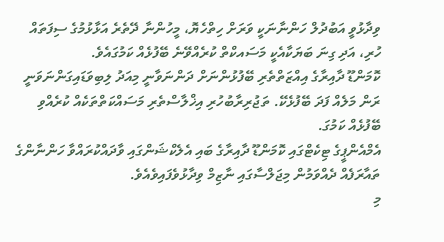ވިދާޅުވީ އަބުދުލް ހަންނާނަކީ ވަރަށް ހިތްހެޔޮ، މީހުންނާ ދޭތެރެ އަޅާޅުމުގެ ސިފަތައް ހުރި، އަދި ގިނަ ބަޔަކާއެކީ މަސައކްތް ކުރެއްވޭނެ ބޭފުޅެއް ކަމުގައެވެ.
ކޮމަންޑޫ ދާއިރާގެ އިއްޒަތްތެރި ބޭފުޅުންނަށް ދަންނަވާނީ މިއަދު ލިބިވަޑައިގަންނަވަނީ ރަން މަލެއް ފަދަ ބޭފުޅެކޭ. ތަޖުރިރާބުހުރި އިޚްލާސްތެރި މަސައްކަތްތަކެއް ކުރެއްވި ބޭފުޅެއް ކަމުގަ.
އެމްއެންޕީގެ ޓިކެޓްގައި ކޮމަންޑޫ ދާއިރާގެ ބައި އެލެކްޝަންގައި ވާދައްކުރައްވާ ހަންނާންގެ ތައާރަފެއް ދެއްވަމުން މިޖަލްސާގައި ނާޒިމް ވިދާޅުވެފައިވެއެވެ.
މި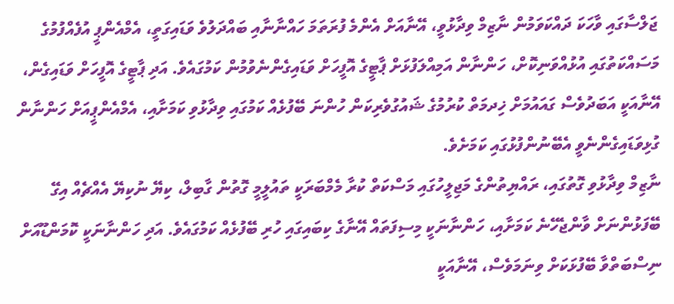ޖަލްސާގައި ވާހަކަ ދައްކަވަމުން ނާޒިމް ވިދާޅުވީ، އޭނާއަށް އެންމެ ފުރަތަމަ ހައްނާނާއި ބައްދަލުވެ ވަޑައިގަތީ، އެމްއެންޕީ އުފެއްފުމުގެ މަސައްކަތުގައި އުޅުއްވަނިކޮށް، ހަންނާން އަމިއްލަފުޅަށް ޕާޓީގެ އޮފީހަށް ވަޑައިގެންނެވުމުން ކަމުގައެވެ. އަދި ޕާޓީގެ އޮފީހަށް ވަޑައިގެން، އޭނާއަކީ އަބަދުވެސް ގައައުމަށް ޚިދމަތް ކުރުމުގެ ޝައުގުވެރިކަން ހުންނަ ބޭފުޅެއް ކަމުގައި ވިދާޅުވި ކަމަށާއި، އެމްއެންޕީއަށް ހަންނާން ގުޅިވަޑައިގެންނެވީ އެބޭނުންފުޅުގައި ކަމަށެވެ.
ނާޒިމް ވިދާޅުވި ގޮތުގައި، ރައްޔިތުންގެ މަޖިލީހުގައި މަސްކަތް ކުރާ މެމްބަރަކީ ތައުލީމީ ގޮތުން ގާބިލް، ކިޔޭ ނުކިޔޭ އެއްޗެއް އިގޭ ބޭފަޅުންނަށް ވާންޖެހޭނެ ކަމަށާއި، ހަންނާނަކީ މިސިފަތައް އޭނާގެ ކިބައިގައި ހުރި ބޭފުޅެއް ކަމުގައެވެ. އަދި ހަންނާނަކީ ކޮމަންޑޫއަށް ނިސްބަތްވާ ބޭފުޅަކަށް ވިނަމަވެސް، އޭނާއަކީ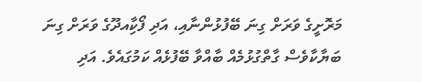މަރޮށީގެ ވަރަށް ގިނަ ބޭފުޅުންނާއި، އަދި ފޯކާިއދޫގެ ވަރަށް ގިނަ ބަޔާކާވެސް ގާތްގުޅުމެއް ބާއްވާ ބޭފުޅެއް ކަމުގައެވެ. އަދި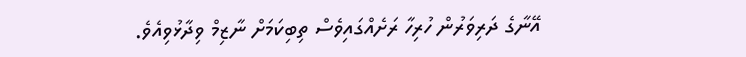އޭނާގެ ދަރިވަރުން ހުރިހާ ރަށެއްގައިވެސް ތިބިކަމަށް ނާޒިމް ވިދާޅުވިއެވެ.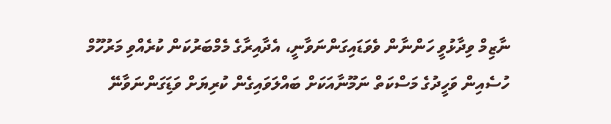ނާޒިމް ވިދާޅުވީ ހަންނާން ވެވަޑައިގަންނަވާނީ، އެދާއިރާގެ މެމްބަރުކަން ކުރެއްވި މަރުހޫމް ހުސެއިން ވަހީދުގެ މަސްކަތް ނަމޫނާއަކަށް ބައްލަވައިގެން ކުރިޔަށް ވަޑަިގަންނަވާނޭ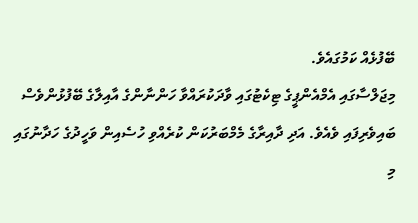ބޭފުޅެއް ކަމުގައެވެ.
މިޖަލްސާގައި އެމްއެންޕީގެ ޓިކެޓުގައި ވާދަކުރައްވާ ހަންނާންގެ އާއިލާގެ ބޭފުޅުންވެސް ބައިވެރިފައި ވެއެވެ. އަދި ދާއިރާގެ މެމްބަރުކަން ކުރެއްވި ހުސެއިން ވަހީދުގެ ހަދާނުގައި މި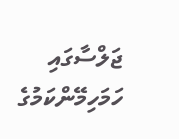ޖަލްސާގައި ހަމަހިމޭންކަމުގެ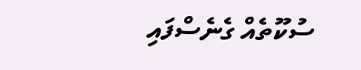ސުކޫތެއް ގެނެސްފައި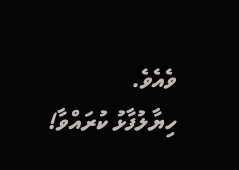ވެއެވެ.
ހިޔާލުފާޅު ކުރައްވާ!